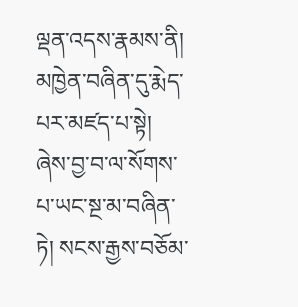ལྡན་འདས་རྣམས་ནི། མཁྱེན་བཞིན་དུ་རྨེད་པར་མཛད་པ་སྟེ། ཞེས་བྱ་བ་ལ་སོགས་པ་ཡང་སྔ་མ་བཞིན་ཏེ། སངས་རྒྱས་བཅོམ་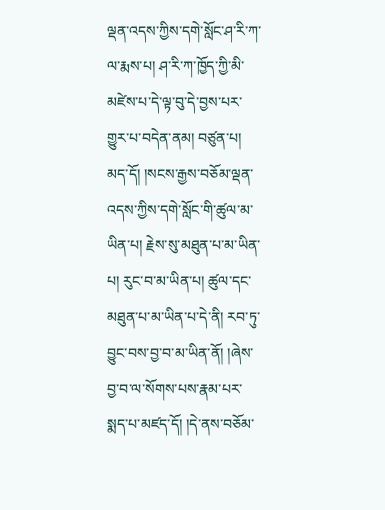ལྡན་འདས་ཀྱིས་དགེ་སློང་ཤ་རི་ཀ་ལ་རྨས་པ། ཤ་རི་ཀ་ཁྱོད་ཀྱི་མི་མཛེས་པ་དེ་ལྟ་བུ་དེ་བྱས་པར་གྱུར་པ་བདེན་ནམ། བཙུན་པ། མད་དོ། །སངས་རྒྱས་བཅོམ་ལྡན་འདས་ཀྱིས་དགེ་སློང་གི་ཚུལ་མ་ཡིན་པ། རྗེས་སུ་མཐུན་པ་མ་ཡིན་པ། རུང་བ་མ་ཡིན་པ། ཚུལ་དང་མཐུན་པ་མ་ཡིན་པ་དེ་ནི། རབ་ཏུ་བྱུང་བས་བྱ་བ་མ་ཡིན་ནོ། །ཞེས་བྱ་བ་ལ་སོགས་པས་རྣམ་པར་སྨད་པ་མཛད་དོ། །དེ་ནས་བཅོམ་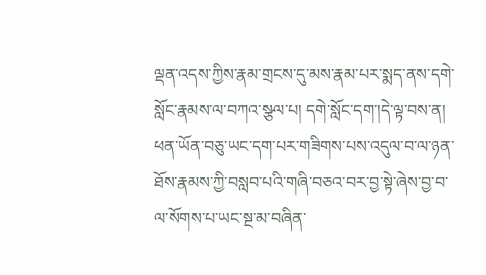ལྡན་འདས་ཀྱིས་རྣམ་གྲངས་དུ་མས་རྣམ་པར་སྨད་ནས་དགེ་སློང་རྣམས་ལ་བཀའ་སྩལ་པ། དགེ་སློང་དག་།དེ་ལྟ་བས་ན། ཕན་ཡོན་བཅུ་ཡང་དག་པར་གཟིགས་པས་འདུལ་བ་ལ་ཉན་ཐོས་རྣམས་ཀྱི་བསླབ་པའི་གཞི་བཅའ་བར་བྱ་སྟེ་ཞེས་བྱ་བ་ལ་སོགས་པ་ཡང་སྔ་མ་བཞིན་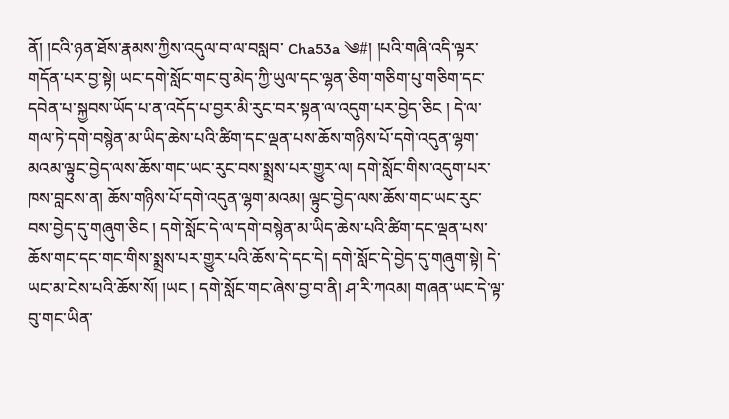ནོ། །ངའི་ཉན་ཐོས་རྣམས་ཀྱིས་འདུལ་བ་ལ་བསླབ་ Cha53a ༄#། །པའི་གཞི་འདི་ལྟར་གདོན་པར་བྱ་སྟེ། ཡང་དགེ་སློང་གང་བུ་མེད་ཀྱི་ཡུལ་དང་ལྷན་ཅིག་གཅིག་པུ་གཅིག་དང་དབེན་པ་སྐྱབས་ཡོད་པ་ན་འདོད་པ་བྱར་མི་རུང་བར་སྟན་ལ་འདུག་པར་བྱེད་ཅིང ། དེ་ལ་གལ་ཏེ་དགེ་བསྙེན་མ་ཡིད་ཆེས་པའི་ཚིག་དང་ལྡན་པས་ཆོས་གཉིས་པོ་དགེ་འདུན་ལྷག་མའམ་ལྟུང་བྱེད་ལས་ཆོས་གང་ཡང་རུང་བས་སྨྲས་པར་གྱུར་ལ། དགེ་སློང་གིས་འདུག་པར་ཁས་བླངས་ན། ཆོས་གཉིས་པོ་དགེ་འདུན་ལྷག་མའམ། ལྟུང་བྱེད་ལས་ཆོས་གང་ཡང་རུང་བས་བྱེད་དུ་གཞུག་ཅིང ། དགེ་སློང་དེ་ལ་དགེ་བསྙེན་མ་ཡིད་ཆེས་པའི་ཚིག་དང་ལྡན་པས་ཆོས་གང་དང་གང་གིས་སྨྲས་པར་གྱུར་པའི་ཆོས་དེ་དང་དེ། དགེ་སློང་དེ་བྱེད་དུ་གཞུག་སྟེ། དེ་ཡང་མ་ངེས་པའི་ཆོས་སོ། །ཡང ། དགེ་སློང་གང་ཞེས་བྱ་བ་ནི། ཤ་རི་ཀའམ། གཞན་ཡང་དེ་ལྟ་བུ་གང་ཡིན་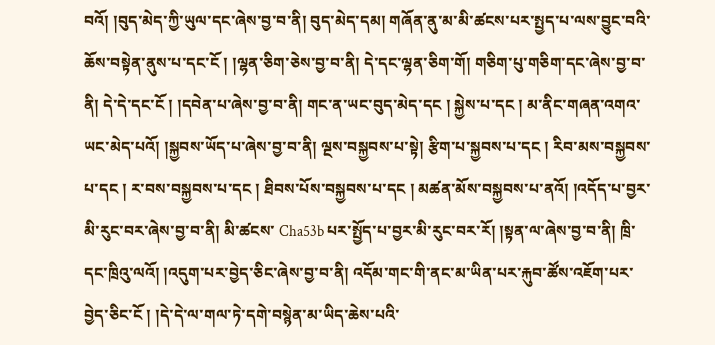བའོ། །བུད་མེད་ཀྱི་ཡུལ་དང་ཞེས་བྱ་བ་ནི། བུད་མེད་དམ། གཞོན་ནུ་མ་མི་ཚངས་པར་སྤྱད་པ་ལས་བྱུང་བའི་ཆོས་བསྟེན་ནུས་པ་དང་ངོ ། །ལྷན་ཅིག་ཅེས་བྱ་བ་ནི། དེ་དང་ལྷན་ཅིག་གོ། གཅིག་པུ་གཅིག་དང་ཞེས་བྱ་བ་ནི། དེ་དེ་དང་ངོ ། །དབེན་པ་ཞེས་བྱ་བ་ནི། གང་ན་ཡང་བུད་མེད་དང ། སྐྱེས་པ་དང ། མ་ནིང་གཞན་འགའ་ཡང་མེད་པའོ། །སྐྱབས་ཡོད་པ་ཞེས་བྱ་བ་ནི། ལྔས་བསྐྱབས་པ་སྟེ། རྩིག་པ་སྐྱབས་པ་དང ། རིབ་མས་བསྐྱབས་པ་དང ། ར་བས་བསྐྱབས་པ་དང ། ཐིབས་པོས་བསྐྱབས་པ་དང ། མཚན་མོས་བསྐྱབས་པ་ནའོ། །འདོད་པ་བྱར་མི་རུང་བར་ཞེས་བྱ་བ་ནི། མི་ཚངས་ Cha53b པར་སྤྱོད་པ་བྱར་མི་རུང་བར་རོ། །སྟན་ལ་ཞེས་བྱ་བ་ནི། ཁྲི་དང་ཁྲིའུ་ལའོ། །འདུག་པར་བྱེད་ཅིང་ཞེས་བྱ་བ་ནི། འདོམ་གང་གི་ནང་མ་ཡིན་པར་རྐུབ་ཚོས་འཇོག་པར་བྱེད་ཅིང་ངོ ། །དེ་དེ་ལ་གལ་ཏེ་དགེ་བསྙེན་མ་ཡིད་ཆེས་པའི་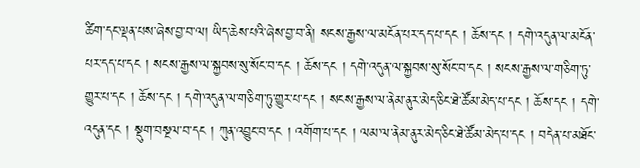ཚིག་དང་ལྡན་པས་ཞེས་བྱ་བ་ལ། ཡིད་ཆེས་པའི་ཞེས་བྱ་བ་ནི། སངས་རྒྱས་ལ་མངོན་པར་དད་པ་དང ། ཆོས་དང ། དགེ་འདུན་ལ་མངོན་པར་དད་པ་དང ། སངས་རྒྱས་ལ་སྐྱབས་སུ་སོང་བ་དང ། ཆོས་དང ། དགེ་འདུན་ལ་སྐྱབས་སུ་སོང་བ་དང ། སངས་རྒྱས་ལ་གཅིག་ཏུ་གྱུར་པ་དང ། ཆོས་དང ། དགེ་འདུན་ལ་གཅིག་ཏུ་གྱུར་པ་དང ། སངས་རྒྱས་ལ་ནེམ་ནུར་མེད་ཅིང་ཐེ་ཚོམ་མེད་པ་དང ། ཆོས་དང ། དགེ་འདུན་དང ། སྡུག་བསྔལ་བ་དང ། ཀུན་འབྱུང་བ་དང ། འགོག་པ་དང ། ལམ་ལ་ནེམ་ནུར་མེད་ཅིང་ཐེ་ཚོམ་མེད་པ་དང ། བདེན་པ་མཐོང་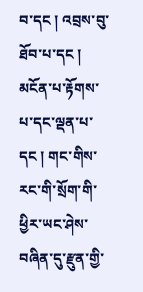བ་དང ། འབྲས་བུ་ཐོབ་པ་དང ། མངོན་པ་རྟོགས་པ་དང་ལྡན་པ་དང ། གང་གིས་རང་གི་སྲོག་གི་ཕྱིར་ཡང་ཤེས་བཞིན་དུ་རྫུན་གྱི་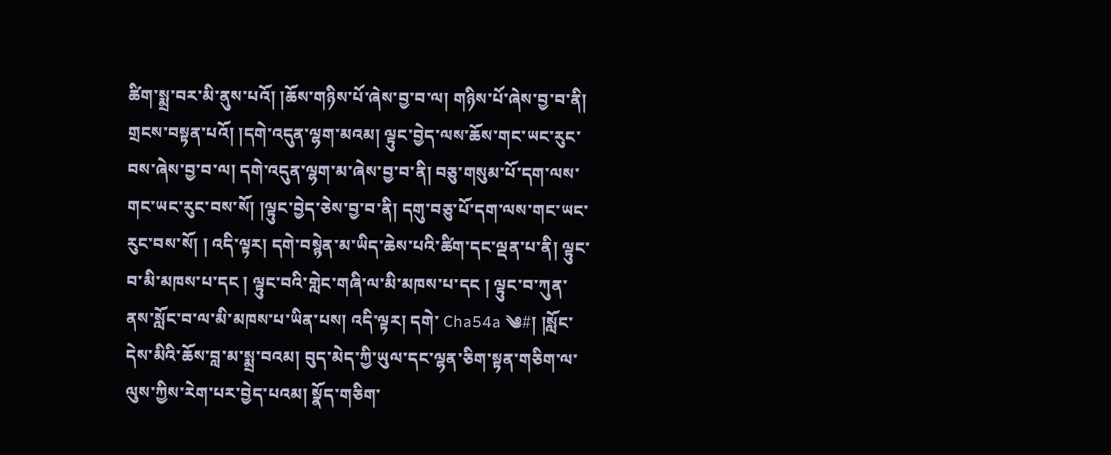ཚིག་སྨྲ་བར་མི་ནུས་པའོ། །ཆོས་གཉིས་པོ་ཞེས་བྱ་བ་ལ། གཉིས་པོ་ཞེས་བྱ་བ་ནི། གྲངས་བསྟན་པའོ། །དགེ་འདུན་ལྷག་མའམ། ལྟུང་བྱེད་ལས་ཆོས་གང་ཡང་རུང་བས་ཞེས་བྱ་བ་ལ། དགེ་འདུན་ལྷག་མ་ཞེས་བྱ་བ་ནི། བཅུ་གསུམ་པོ་དག་ལས་གང་ཡང་རུང་བས་སོ། །ལྟུང་བྱེད་ཅེས་བྱ་བ་ནི། དགུ་བཅུ་པོ་དག་ལས་གང་ཡང་རུང་བས་སོ། ། འདི་ལྟར། དགེ་བསྙེན་མ་ཡིད་ཆེས་པའི་ཚིག་དང་ལྡན་པ་ནི། ལྟུང་བ་མི་མཁས་པ་དང ། ལྟུང་བའི་གླེང་གཞི་ལ་མི་མཁས་པ་དང ། ལྟུང་བ་ཀུན་ནས་སློང་བ་ལ་མི་མཁས་པ་ཡིན་པས། འདི་ལྟར། དགེ་ Cha54a ༄#། །སློང་དེས་མིའི་ཆོས་བླ་མ་སྨྲ་བའམ། བུད་མེད་ཀྱི་ཡུལ་དང་ལྷན་ཅིག་སྟན་གཅིག་ལ་ལུས་ཀྱིས་རེག་པར་བྱེད་པའམ། སྣོད་གཅིག་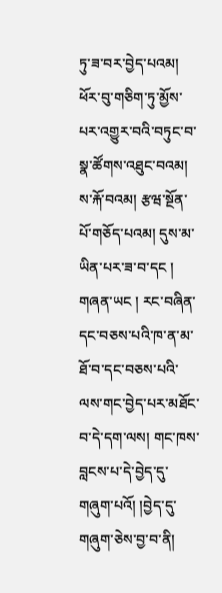ཏུ་ཟ་བར་བྱེད་པའམ། ཕོར་བུ་གཅིག་ཏུ་མྱོས་པར་འགྱུར་བའི་བཏུང་བ་སྣ་ཚོགས་འཐུང་བའམ། ས་རྐོ་བའམ། རྩཝ་སྔོན་པོ་གཅོད་པའམ། དུས་མ་ཡིན་པར་ཟ་བ་དང ། གཞན་ཡང ། རང་བཞིན་དང་བཅས་པའི་ཁ་ན་མ་ཐོ་བ་དང་བཅས་པའི་ལས་གང་བྱེད་པར་མཐོང་བ་དེ་དག་ལས། གང་ཁས་བླངས་པ་དེ་བྱེད་དུ་གཞུག་པའོ། །བྱེད་དུ་གཞུག་ཅེས་བྱ་བ་ནི།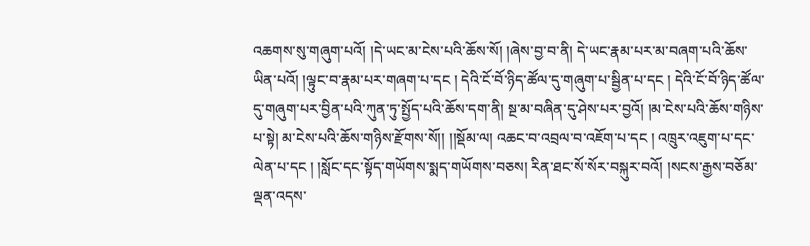འཆགས་སུ་གཞུག་པའོ། །དེ་ཡང་མ་ངེས་པའི་ཆོས་སོ། །ཞེས་བྱ་བ་ནི། དེ་ཡང་རྣམ་པར་མ་བཞག་པའི་ཆོས་ཡིན་པའོ། །ལྟུང་བ་རྣམ་པར་གཞག་པ་དང ། དེའི་ངོ་བོ་ཉིད་ཚོལ་དུ་གཞུག་པ་སྦྱིན་པ་དང ། དེའི་ངོ་བོ་ཉིད་ཚོལ་དུ་གཞུག་པར་བྱིན་པའི་ཀུན་ཏུ་སྤྱོད་པའི་ཆོས་དག་ནི། སྔ་མ་བཞིན་དུ་ཤེས་པར་བྱའོ། །མ་ངེས་པའི་ཆོས་གཉིས་པ་སྟེ། མ་ངེས་པའི་ཆོས་གཉིས་རྫོགས་སོ།། །།སྡོམ་ལ། འཆང་བ་འབྲལ་བ་འཇོག་པ་དང ། འཁྲུར་འཇུག་པ་དང་ལེན་པ་དང ། །སློང་དང་སྟོད་གཡོགས་སྨད་གཡོགས་བཅས། རིན་ཐང་སོ་སོར་བསྐུར་བའོ། །སངས་རྒྱས་བཅོམ་ལྡན་འདས་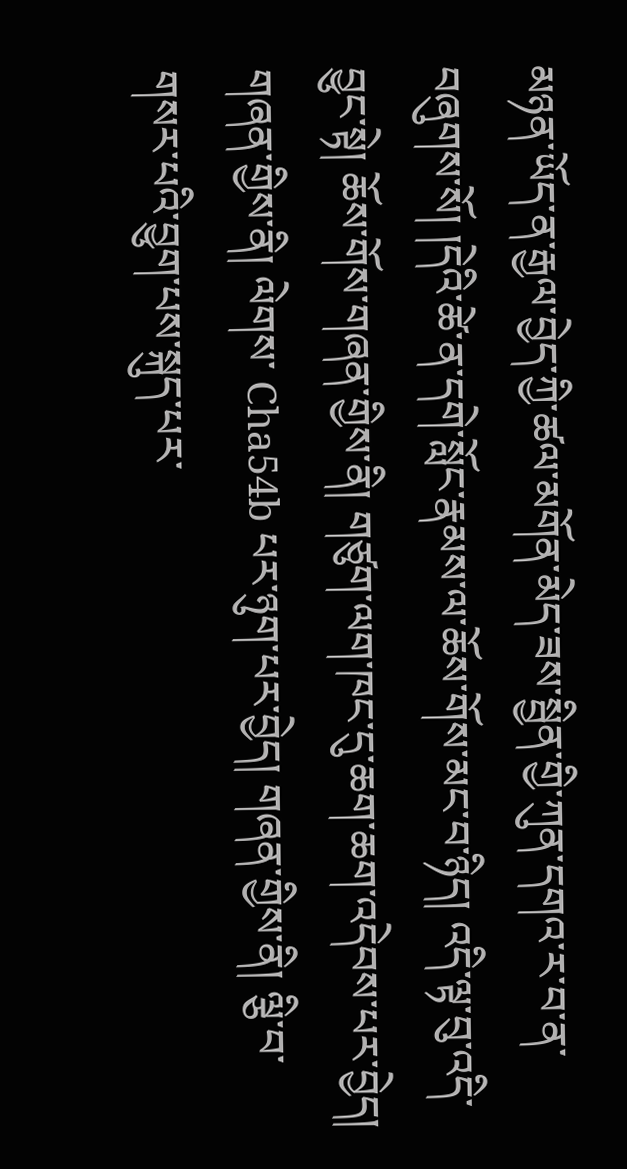མཉན་ཡོད་ན་རྒྱལ་བྱེད་ཀྱི་ཚལ་མགོན་མེད་ཟས་སྦྱིན་གྱི་ཀུན་དགའ་ར་བ་ན་བཞུགས་སོ། །དེའི་ཚེ་ན་དགེ་སློང་རྣམས་ལ་ཆོས་གོས་མང་བ་ཉིད། འདི་ལྟ་བུ་འདི་བྱུང་སྟེ། ཆོས་གོས་གཞན་གྱིས་ནི། གཙུག་ལག་ཁང་དུ་ཆག་ཆག་འདེབས་པར་བྱེད། གཞན་གྱིས་ནི། ལེགས་ Cha54b པར་ཉུག་པར་བྱེད། གཞན་གྱིས་ནི། ལྕི་བ་གསར་པའི་བྱུག་པས་སྐུད་པར་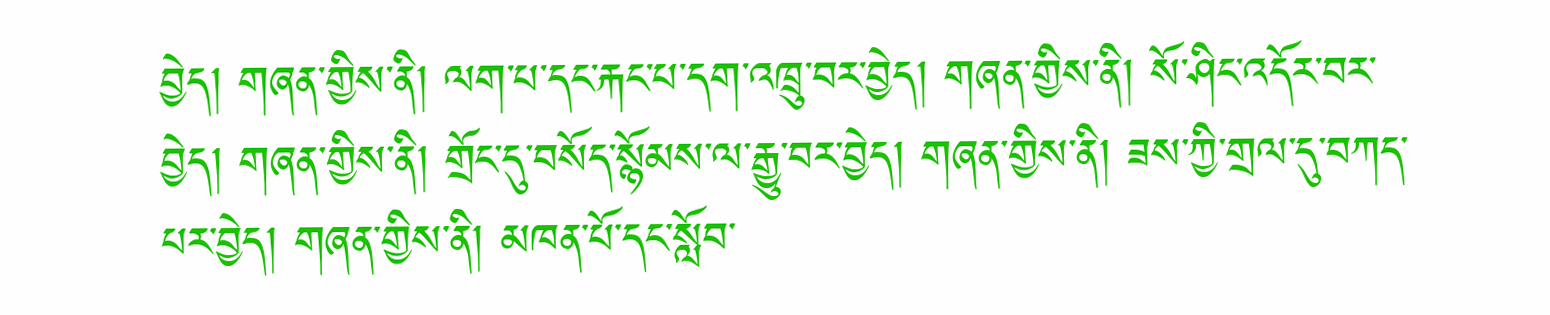བྱེད། གཞན་གྱིས་ནི། ལག་པ་དང་རྐང་པ་དག་འཁྲུ་བར་བྱེད། གཞན་གྱིས་ནི། སོ་ཤིང་འདོར་བར་བྱེད། གཞན་གྱིས་ནི། གྲོང་དུ་བསོད་སྙོམས་ལ་རྒྱུ་བར་བྱེད། གཞན་གྱིས་ནི། ཟས་ཀྱི་གྲལ་དུ་བཀད་པར་བྱེད། གཞན་གྱིས་ནི། མཁན་པོ་དང་སློབ་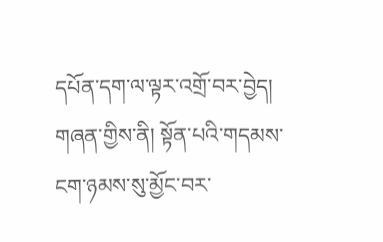དཔོན་དག་ལ་ལྟར་འགྲོ་བར་བྱེད། གཞན་གྱིས་ནི། སྟོན་པའི་གདམས་ངག་ཉམས་སུ་མྱོང་བར་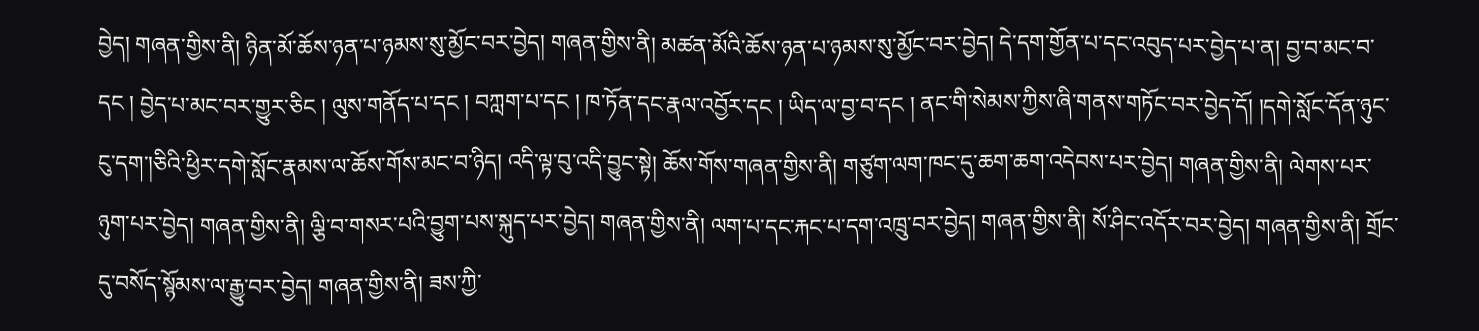བྱེད། གཞན་གྱིས་ནི། ཉིན་མོ་ཆོས་ཉན་པ་ཉམས་སུ་མྱོང་བར་བྱེད། གཞན་གྱིས་ནི། མཚན་མོའི་ཆོས་ཉན་པ་ཉམས་སུ་མྱོང་བར་བྱེད། དེ་དག་གྱོན་པ་དང་འབུད་པར་བྱེད་པ་ན། བྱ་བ་མང་བ་དང ། བྱེད་པ་མང་བར་གྱུར་ཅིང ། ལུས་གནོད་པ་དང ། བཀླག་པ་དང ། ཁ་ཏོན་དང་རྣལ་འབྱོར་དང ། ཡིད་ལ་བྱ་བ་དང ། ནང་གི་སེམས་ཀྱིས་ཞི་གནས་གཏོང་བར་བྱེད་དོ། །དགེ་སློང་དོན་ཉུང་ངུ་དག་།ཅིའི་ཕྱིར་དགེ་སློང་རྣམས་ལ་ཆོས་གོས་མང་བ་ཉིད། འདི་ལྟ་བུ་འདི་བྱུང་སྟེ། ཆོས་གོས་གཞན་གྱིས་ནི། གཙུག་ལག་ཁང་དུ་ཆག་ཆག་འདེབས་པར་བྱེད། གཞན་གྱིས་ནི། ལེགས་པར་ཉུག་པར་བྱེད། གཞན་གྱིས་ནི། ལྕི་བ་གསར་པའི་བྱུག་པས་སྐུད་པར་བྱེད། གཞན་གྱིས་ནི། ལག་པ་དང་རྐང་པ་དག་འཁྲུ་བར་བྱེད། གཞན་གྱིས་ནི། སོ་ཤིང་འདོར་བར་བྱེད། གཞན་གྱིས་ནི། གྲོང་དུ་བསོད་སྙོམས་ལ་རྒྱུ་བར་བྱེད། གཞན་གྱིས་ནི། ཟས་ཀྱི་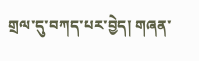གྲལ་དུ་བཀད་པར་བྱེད། གཞན་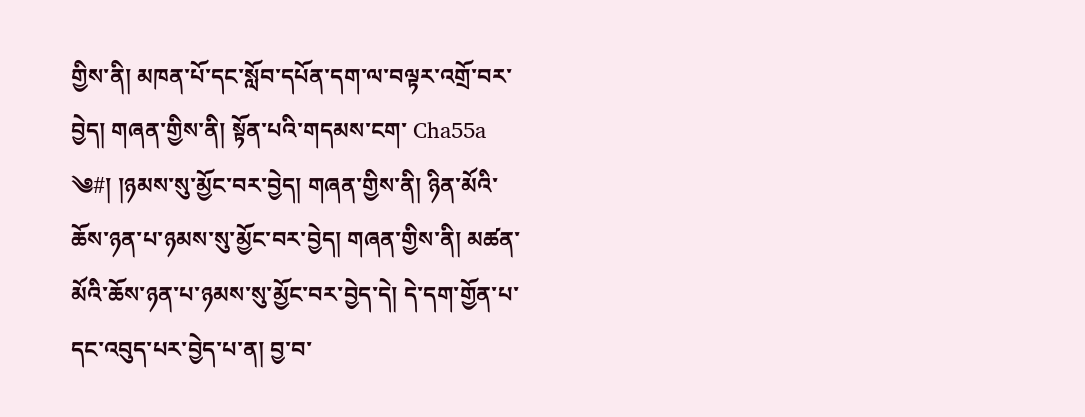གྱིས་ནི། མཁན་པོ་དང་སློབ་དཔོན་དག་ལ་བལྟར་འགྲོ་བར་བྱེད། གཞན་གྱིས་ནི། སྟོན་པའི་གདམས་ངག་ Cha55a ༄#། །ཉམས་སུ་མྱོང་བར་བྱེད། གཞན་གྱིས་ནི། ཉིན་མོའི་ཆོས་ཉན་པ་ཉམས་སུ་མྱོང་བར་བྱེད། གཞན་གྱིས་ནི། མཚན་མོའི་ཆོས་ཉན་པ་ཉམས་སུ་མྱོང་བར་བྱེད་དེ། དེ་དག་གྱོན་པ་དང་འབུད་པར་བྱེད་པ་ན། བྱ་བ་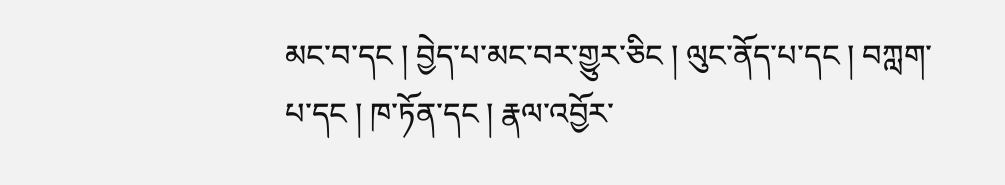མང་བ་དང ། བྱེད་པ་མང་བར་གྱུར་ཅིང ། ལུང་ནོད་པ་དང ། བཀླག་པ་དང ། ཁ་ཏོན་དང ། རྣལ་འབྱོར་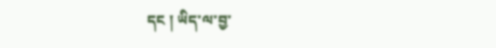དང ། ཡིད་ལ་བྱ་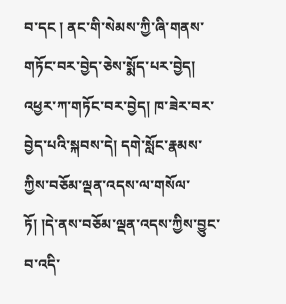བ་དང ། ནང་གི་སེམས་ཀྱི་ཞི་གནས་གཏོང་བར་བྱེད་ཅེས་སྨོད་པར་བྱེད། འཕྱར་ཀ་གཏོང་བར་བྱེད། ཁ་ཟེར་བར་བྱེད་པའི་སྐབས་དེ། དགེ་སློང་རྣམས་ཀྱིས་བཅོམ་ལྡན་འདས་ལ་གསོལ་ཏོ། །དེ་ནས་བཅོམ་ལྡན་འདས་ཀྱིས་བྱུང་བ་འདི་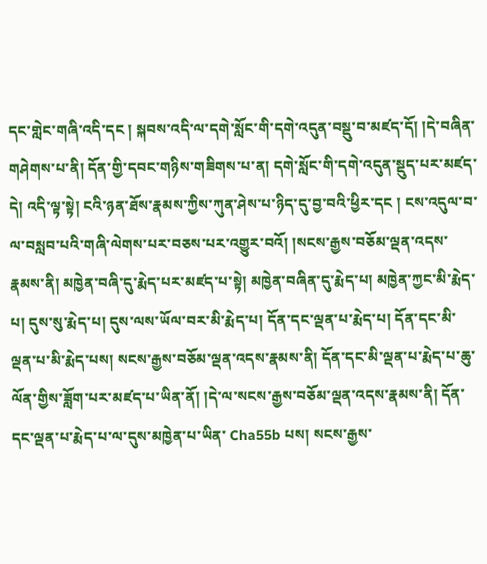དང་གླེང་གཞི་འདི་དང ། སྐབས་འདི་ལ་དགེ་སློང་གི་དགེ་འདུན་བསྡུ་བ་མཛད་དོ། །དེ་བཞིན་གཤེགས་པ་ནི། དོན་གྱི་དབང་གཉིས་གཟིགས་པ་ན། དགེ་སློང་གི་དགེ་འདུན་སྡུད་པར་མཛད་དེ། འདི་ལྟ་སྟེ། ངའི་ཉན་ཐོས་རྣམས་ཀྱིས་ཀུན་ཤེས་པ་ཉིད་དུ་བྱ་བའི་ཕྱིར་དང ། ངས་འདུལ་བ་ལ་བསླབ་པའི་གཞི་ལེགས་པར་བཅས་པར་འགྱུར་བའོ། །སངས་རྒྱས་བཅོམ་ལྡན་འདས་རྣམས་ནི། མཁྱེན་བཞི་དུ་རྨེད་པར་མཛད་པ་སྟེ། མཁྱེན་བཞིན་དུ་རྨེད་པ། མཁྱེན་ཀྱང་མི་རྨེད་པ། དུས་སུ་རྨེད་པ། དུས་ལས་ཡོལ་བར་མི་རྨེད་པ། དོན་དང་ལྡན་པ་རྨེད་པ། དོན་དང་མི་ལྡན་པ་མི་རྨེད་པས། སངས་རྒྱས་བཅོམ་ལྡན་འདས་རྣམས་ནི། དོན་དང་མི་ལྡན་པ་རྨེད་པ་ཆུ་ལོན་གྱིས་ཟློག་པར་མཛད་པ་ཡིན་ནོ། །དེ་ལ་སངས་རྒྱས་བཅོམ་ལྡན་འདས་རྣམས་ནི། དོན་དང་ལྡན་པ་རྨེད་པ་ལ་དུས་མཁྱེན་པ་ཡིན་ Cha55b པས། སངས་རྒྱས་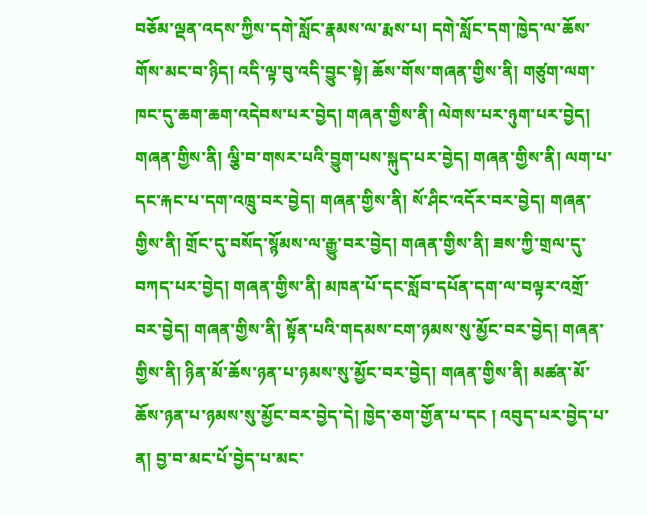བཅོམ་ལྡན་འདས་ཀྱིས་དགེ་སློང་རྣམས་ལ་རྨས་པ། དགེ་སློང་དག་ཁྱེད་ལ་ཆོས་གོས་མང་བ་ཉིད། འདི་ལྟ་བུ་འདི་བྱུང་སྟེ། ཆོས་གོས་གཞན་གྱིས་ནི། གཙུག་ལག་ཁང་དུ་ཆག་ཆག་འདེབས་པར་བྱེད། གཞན་གྱིས་ནི། ལེགས་པར་ཉུག་པར་བྱེད། གཞན་གྱིས་ནི། ལྕི་བ་གསར་པའི་བྱུག་པས་སྐུད་པར་བྱེད། གཞན་གྱིས་ནི། ལག་པ་དང་རྐང་པ་དག་འཁྲུ་བར་བྱེད། གཞན་གྱིས་ནི། སོ་ཤིང་འདོར་བར་བྱེད། གཞན་གྱིས་ནི། གྲོང་དུ་བསོད་སྙོམས་ལ་རྒྱུ་བར་བྱེད། གཞན་གྱིས་ནི། ཟས་ཀྱི་གྲལ་དུ་བཀད་པར་བྱེད། གཞན་གྱིས་ནི། མཁན་པོ་དང་སློབ་དཔོན་དག་ལ་བལྟར་འགྲོ་བར་བྱེད། གཞན་གྱིས་ནི། སྟོན་པའི་གདམས་ངག་ཉམས་སུ་མྱོང་བར་བྱེད། གཞན་གྱིས་ནི། ཉིན་མོ་ཆོས་ཉན་པ་ཉམས་སུ་མྱོང་བར་བྱེད། གཞན་གྱིས་ནི། མཚན་མོ་ཆོས་ཉན་པ་ཉམས་སུ་མྱོང་བར་བྱེད་དེ། ཁྱེད་ཅག་གྱོན་པ་དང ། འབུད་པར་བྱེད་པ་ན། བྱ་བ་མང་པོ་བྱེད་པ་མང་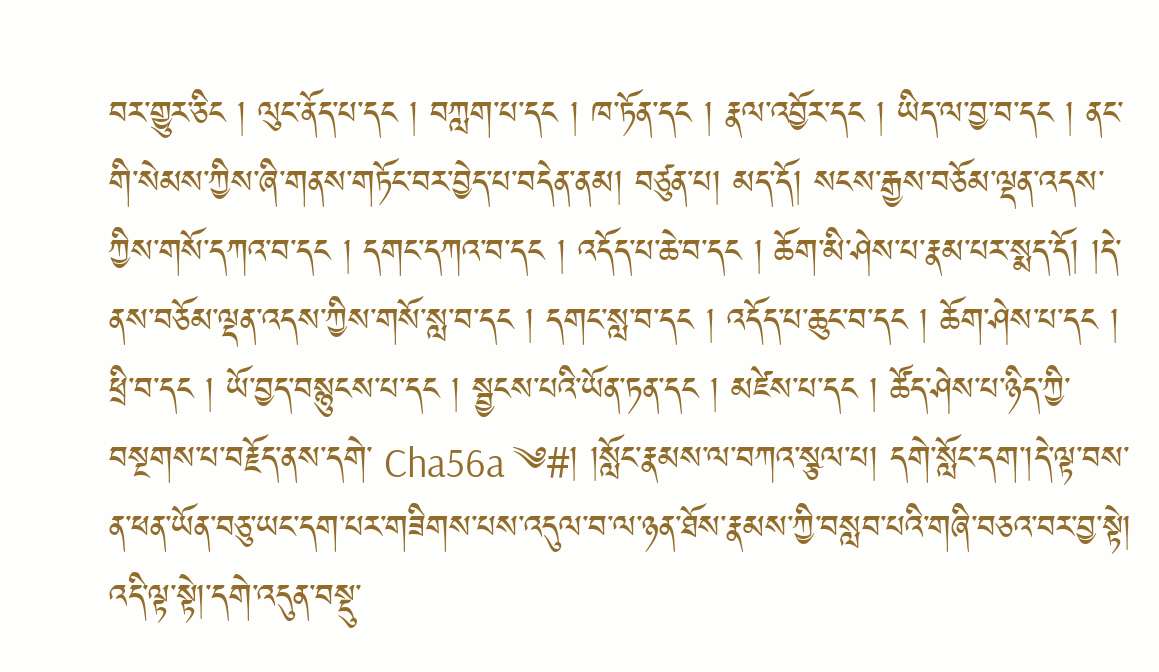བར་གྱུར་ཅིང ། ལུང་ནོད་པ་དང ། བཀླག་པ་དང ། ཁ་ཏོན་དང ། རྣལ་འབྱོར་དང ། ཡིད་ལ་བྱ་བ་དང ། ནང་གི་སེམས་ཀྱིས་ཞི་གནས་གཏོང་བར་བྱེད་པ་བདེན་ནམ། བཙུན་པ། མད་དོ། སངས་རྒྱས་བཅོམ་ལྡན་འདས་ཀྱིས་གསོ་དཀའ་བ་དང ། དགང་དཀའ་བ་དང ། འདོད་པ་ཆེ་བ་དང ། ཆོག་མི་ཤེས་པ་རྣམ་པར་སྨད་དོ། །དེ་ནས་བཅོམ་ལྡན་འདས་ཀྱིས་གསོ་སླ་བ་དང ། དགང་སླ་བ་དང ། འདོད་པ་ཆུང་བ་དང ། ཆོག་ཤེས་པ་དང ། ཕྲི་བ་དང ། ཡོ་བྱད་བསྙུངས་པ་དང ། སྦྱངས་པའི་ཡོན་ཏན་དང ། མཛེས་པ་དང ། ཚོད་ཤེས་པ་ཉིད་ཀྱི་བསྔགས་པ་བརྗོད་ནས་དགེ་ Cha56a ༄#། །སློང་རྣམས་ལ་བཀའ་སྩལ་པ། དགེ་སློང་དག་།དེ་ལྟ་བས་ན་ཕན་ཡོན་བཅུ་ཡང་དག་པར་གཟིགས་པས་འདུལ་བ་ལ་ཉན་ཐོས་རྣམས་ཀྱི་བསླབ་པའི་གཞི་བཅའ་བར་བྱ་སྟེ། འདི་ལྟ་སྟེ།་དགེ་འདུན་བསྡུ་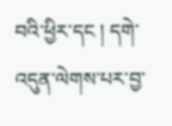བའི་ཕྱིར་དང ། དགེ་འདུན་ལེགས་པར་བྱ་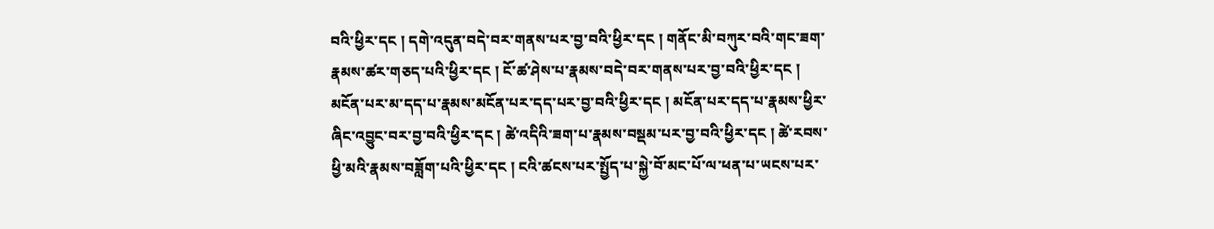བའི་ཕྱིར་དང ། དགེ་འདུན་བདེ་བར་གནས་པར་བྱ་བའི་ཕྱིར་དང ། གནོང་མི་བཀུར་བའི་གང་ཟག་རྣམས་ཚར་གཅད་པའི་ཕྱིར་དང ། ངོ་ཚ་ཤེས་པ་རྣམས་བདེ་བར་གནས་པར་བྱ་བའི་ཕྱིར་དང ། མངོན་པར་མ་དད་པ་རྣམས་མངོན་པར་དད་པར་བྱ་བའི་ཕྱིར་དང ། མངོན་པར་དད་པ་རྣམས་ཕྱིར་ཞིང་འབྱུང་བར་བྱ་བའི་ཕྱིར་དང ། ཚེ་འདིའི་ཟག་པ་རྣམས་བསྡམ་པར་བྱ་བའི་ཕྱིར་དང ། ཚེ་རབས་ཕྱི་མའི་རྣམས་བཟློག་པའི་ཕྱིར་དང ། ངའི་ཚངས་པར་སྤྱོད་པ་སྐྱེ་བོ་མང་པོ་ལ་ཕན་པ་ཡངས་པར་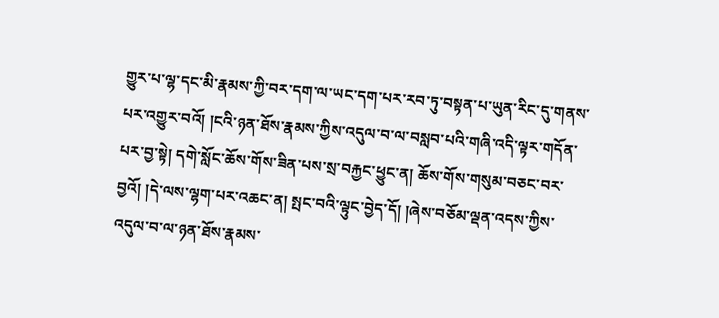གྱུར་པ་ལྷ་དང་མི་རྣམས་ཀྱི་བར་དག་ལ་ཡང་དག་པར་རབ་ཏུ་བསྟན་པ་ཡུན་རིང་དུ་གནས་པར་འགྱུར་བའོ། །ངའི་ཉན་ཐོས་རྣམས་ཀྱིས་འདུལ་བ་ལ་བསླབ་པའི་གཞི་འདི་ལྟར་གདོན་པར་བྱ་སྟེ། དགེ་སློང་ཆོས་གོས་ཟིན་པས་སྲ་བརྐྱང་ཕྱུང་ན། ཆོས་གོས་གསུམ་བཅང་བར་བྱའོ། །དེ་ལས་ལྷག་པར་འཆང་ན། སྤང་བའི་ལྟུང་བྱེད་དོ། །ཞེས་བཅོམ་ལྡན་འདས་ཀྱིས་འདུལ་བ་ལ་ཉན་ཐོས་རྣམས་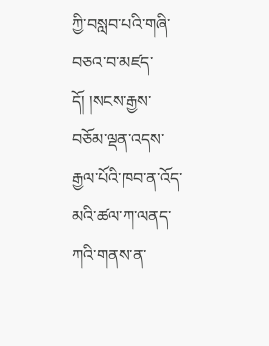ཀྱི་བསླབ་པའི་གཞི་བཅའ་བ་མཛད་དོ། །སངས་རྒྱས་བཅོམ་ལྡན་འདས་རྒྱལ་པོའི་ཁབ་ན་འོད་མའི་ཚལ་ཀ་ལནད་ཀའི་གནས་ན་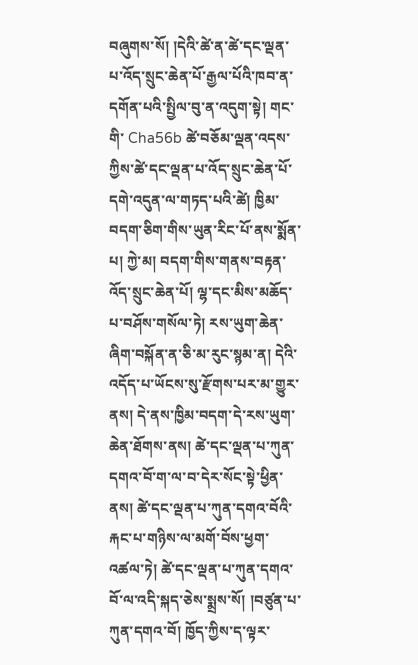བཞུགས་སོ། །དེའི་ཚེ་ན་ཚེ་དང་ལྡན་པ་འོད་སྲུང་ཆེན་པོ་རྒྱལ་པོའི་ཁབ་ན་དགོན་པའི་སྤྱིལ་བུ་ན་འདུག་སྟེ། གང་གི་ Cha56b ཚེ་བཅོམ་ལྡན་འདས་ཀྱིས་ཚེ་དང་ལྡན་པ་འོད་སྲུང་ཆེན་པོ་དགེ་འདུན་ལ་གཏད་པའི་ཚེ། ཁྱིམ་བདག་ཅིག་གིས་ཡུན་རིང་པོ་ནས་སྨོན་པ། ཀྱེ་མ། བདག་གིས་གནས་བརྟན་འོད་སྲུང་ཆེན་པོ། ལྷ་དང་མིས་མཆོད་པ་བཤོས་གསོལ་ཏེ། རས་ཡུག་ཆེན་ཞིག་བསྐོན་ན་ཅི་མ་རུང་སྙམ་ན། དེའི་འདོད་པ་ཡོངས་སུ་རྫོགས་པར་མ་གྱུར་ནས། དེ་ནས་ཁྱིམ་བདག་དེ་རས་ཡུག་ཆེན་ཐོགས་ནས། ཚེ་དང་ལྡན་པ་ཀུན་དགའ་བོ་ག་ལ་བ་དེར་སོང་སྟེ་ཕྱིན་ནས། ཚེ་དང་ལྡན་པ་ཀུན་དགའ་བོའི་རྐང་པ་གཉིས་ལ་མགོ་བོས་ཕྱག་འཚལ་ཏེ། ཚེ་དང་ལྡན་པ་ཀུན་དགའ་བོ་ལ་འདི་སྐད་ཅེས་སྨྲས་སོ། །བཙུན་པ་ཀུན་དགའ་བོ། ཁྱོད་ཀྱིས་ད་ལྟར་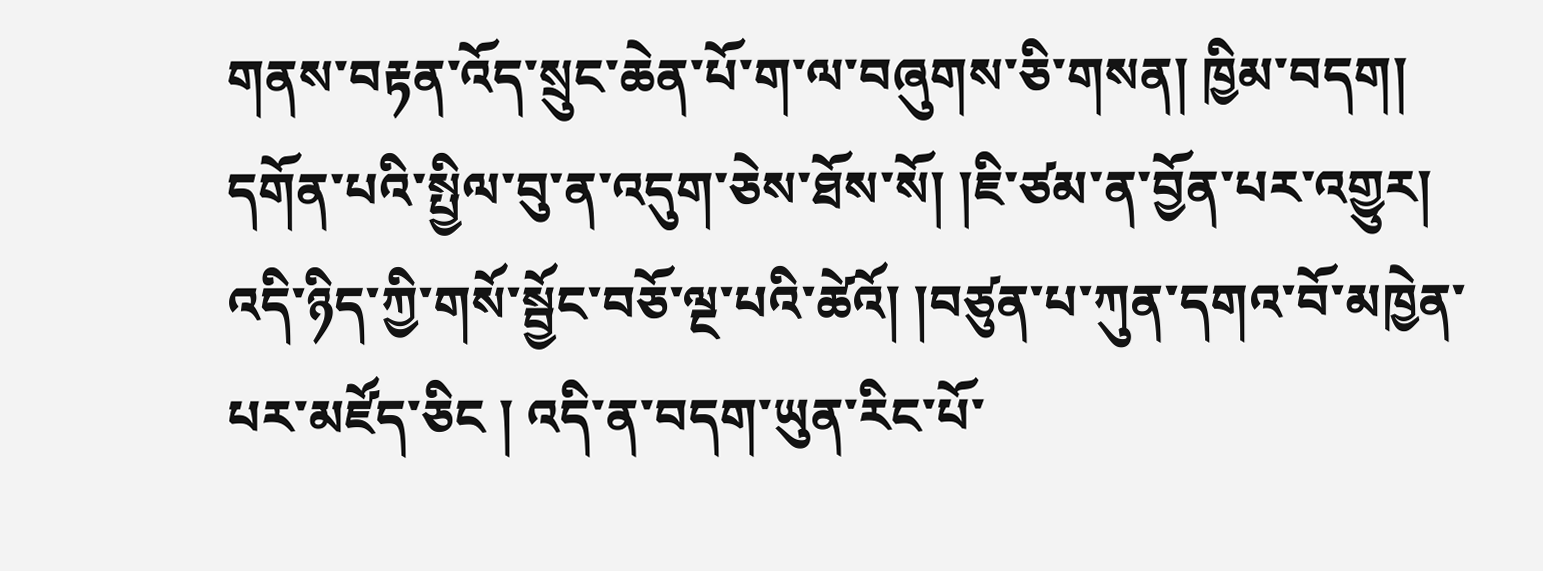གནས་བརྟན་འོད་སྲུང་ཆེན་པོ་ག་ལ་བཞུགས་ཅི་གསན། ཁྱིམ་བདག། དགོན་པའི་སྤྱིལ་བུ་ན་འདུག་ཅེས་ཐོས་སོ། །ཇི་ཙམ་ན་བྱོན་པར་འགྱུར། འདི་ཉིད་ཀྱི་གསོ་སྦྱོང་བཅོ་ལྔ་པའི་ཚེའོ། །བཙུན་པ་ཀུན་དགའ་བོ་མཁྱེན་པར་མཛོད་ཅིང ། འདི་ན་བདག་ཡུན་རིང་པོ་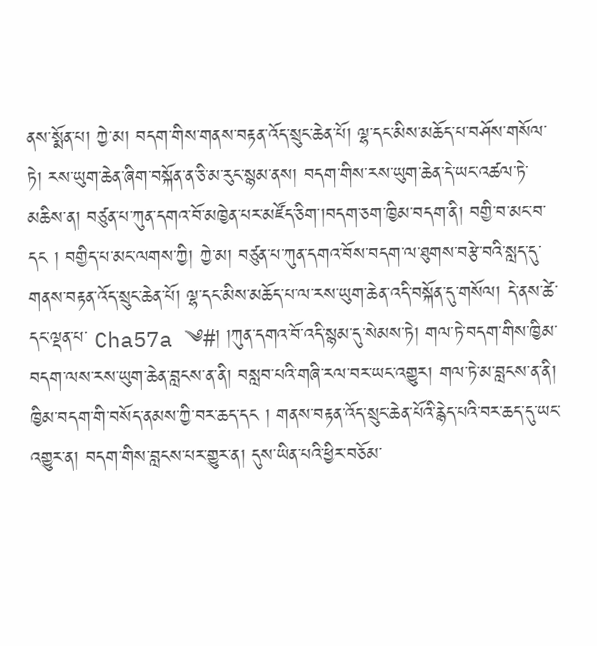ནས་སྨོན་པ། ཀྱེ་མ། བདག་གིས་གནས་བརྟན་འོད་སྲུང་ཆེན་པོ། ལྷ་དང་མིས་མཆོད་པ་བཤོས་གསོལ་ཏེ། རས་ཡུག་ཆེན་ཞིག་བསྐོན་ན་ཅི་མ་རུང་སྙམ་ནས། བདག་གིས་རས་ཡུག་ཆེན་དེ་ཡང་འཚལ་ཏེ་མཆིས་ན། བཙུན་པ་ཀུན་དགའ་བོ་མཁྱེན་པར་མཛོད་ཅིག་།བདག་ཅག་ཁྱིམ་བདག་ནི། བགྱི་བ་མང་བ་དང ། བགྱིད་པ་མང་ལགས་ཀྱི། ཀྱེ་མ། བཙུན་པ་ཀུན་དགའ་བོས་བདག་ལ་ཐུགས་བརྩེ་བའི་སླད་དུ་གནས་བརྟན་འོད་སྲུང་ཆེན་པོ། ལྷ་དང་མིས་མཆོད་པ་ལ་རས་ཡུག་ཆེན་འདི་བསྐོན་དུ་གསོལ། དེ་ནས་ཚེ་དང་ལྡན་པ་ Cha57a ༄#། །ཀུན་དགའ་བོ་འདི་སྙམ་དུ་སེམས་ཏེ། གལ་ཏེ་བདག་གིས་ཁྱིམ་བདག་ལས་རས་ཡུག་ཆེན་བླངས་ན་ནི། བསླབ་པའི་གཞི་རལ་བར་ཡང་འགྱུར། གལ་ཏེ་མ་བླངས་ན་ནི། ཁྱིམ་བདག་གི་བསོད་ནམས་ཀྱི་བར་ཆད་དང ། གནས་བརྟན་འོད་སྲུང་ཆེན་པོའི་རྙེད་པའི་བར་ཆད་དུ་ཡང་འགྱུར་ན། བདག་གིས་བླངས་པར་གྱུར་ན། དུས་ཡིན་པའི་ཕྱིར་བཅོམ་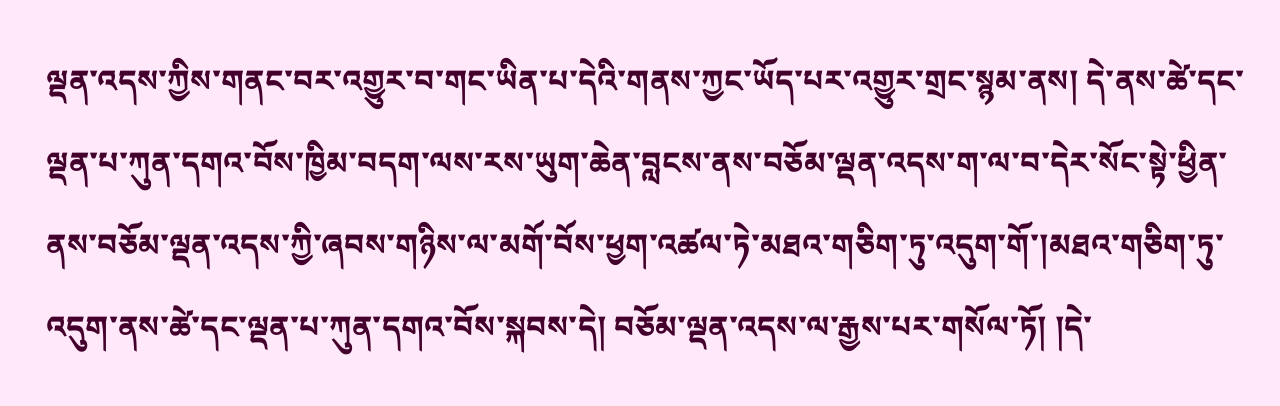ལྡན་འདས་ཀྱིས་གནང་བར་འགྱུར་བ་གང་ཡིན་པ་དེའི་གནས་ཀྱང་ཡོད་པར་འགྱུར་གྲང་སྙམ་ནས། དེ་ནས་ཚེ་དང་ལྡན་པ་ཀུན་དགའ་བོས་ཁྱིམ་བདག་ལས་རས་ཡུག་ཆེན་བླངས་ནས་བཅོམ་ལྡན་འདས་ག་ལ་བ་དེར་སོང་སྟེ་ཕྱིན་ནས་བཅོམ་ལྡན་འདས་ཀྱི་ཞབས་གཉིས་ལ་མགོ་བོས་ཕྱག་འཚལ་ཏེ་མཐའ་གཅིག་ཏུ་འདུག་གོ་།མཐའ་གཅིག་ཏུ་འདུག་ནས་ཚེ་དང་ལྡན་པ་ཀུན་དགའ་བོས་སྐབས་དེ། བཅོམ་ལྡན་འདས་ལ་རྒྱས་པར་གསོལ་ཏོ། །དེ་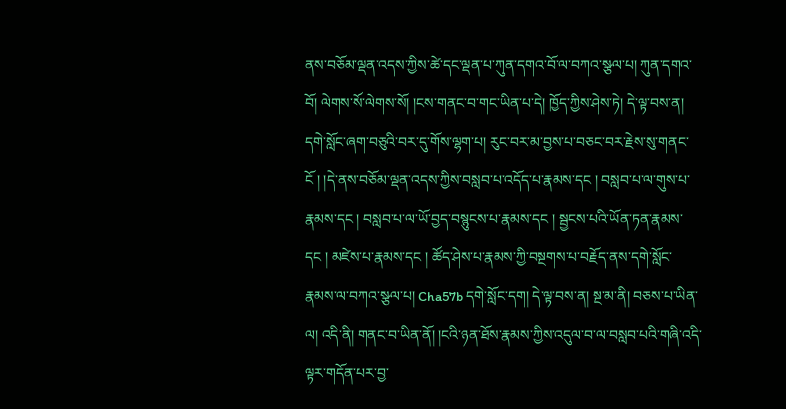ནས་བཅོམ་ལྡན་འདས་ཀྱིས་ཚེ་དང་ལྡན་པ་ཀུན་དགའ་བོ་ལ་བཀའ་སྩལ་པ། ཀུན་དགའ་བོ། ལེགས་སོ་ལེགས་སོ། །ངས་གནང་བ་གང་ཡིན་པ་དེ། ཁྱོད་ཀྱིས་ཤེས་ཏེ། དེ་ལྟ་བས་ན། དགེ་སློང་ཞག་བཅུའི་བར་དུ་གོས་ལྷག་པ། རུང་བར་མ་བྱས་པ་བཅང་བར་རྗེས་སུ་གནང་ངོ ། །དེ་ནས་བཅོམ་ལྡན་འདས་ཀྱིས་བསླབ་པ་འདོད་པ་རྣམས་དང ། བསླབ་པ་ལ་གུས་པ་རྣམས་དང ། བསླབ་པ་ལ་ཡོ་བྱད་བསྙུངས་པ་རྣམས་དང ། སྦྱངས་པའི་ཡོན་ཏན་རྣམས་དང ། མཛེས་པ་རྣམས་དང ། ཚོད་ཤེས་པ་རྣམས་ཀྱི་བསྔགས་པ་བརྗོད་ནས་དགེ་སློང་རྣམས་ལ་བཀའ་སྩལ་པ། Cha57b དགེ་སློང་དག། དེ་ལྟ་བས་ན། སྔ་མ་ནི། བཅས་པ་ཡིན་ལ། འདི་ནི། གནང་བ་ཡིན་ནོ། །ངའི་ཉན་ཐོས་རྣམས་ཀྱིས་འདུལ་བ་ལ་བསླབ་པའི་གཞི་འདི་ལྟར་གདོན་པར་བྱ་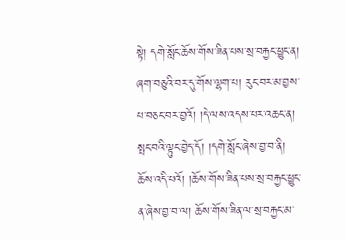སྟེ། དགེ་སློང་ཆོས་གོས་ཟིན་པས་སྲ་བརྐྱང་ཕྱུང་ན། ཞག་བཅུའི་བར་དུ་གོས་ལྷག་པ། རུང་བར་མ་བྱས་པ་བཅང་བར་བྱའོ། །དེ་ལས་འདས་པར་འཆང་ན། སྤང་བའི་ལྟུང་བྱེད་དོ། །དགེ་སློང་ཞེས་བྱ་བ་ནི། ཆོས་འདི་པའོ། །ཆོས་གོས་ཟིན་པས་སྲ་བརྐྱང་ཕྱུང་ན་ཞེས་བྱ་བ་ལ། ཆོས་གོས་ཟིན་ལ་སྲ་བརྐྱང་མ་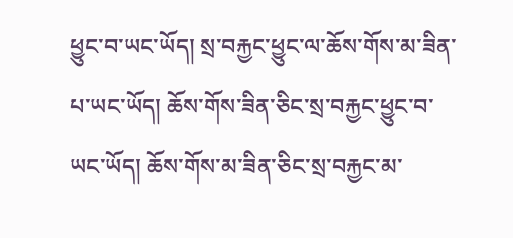ཕྱུང་བ་ཡང་ཡོད། སྲ་བརྐྱང་ཕྱུང་ལ་ཆོས་གོས་མ་ཟིན་པ་ཡང་ཡོད། ཆོས་གོས་ཟིན་ཅིང་སྲ་བརྐྱང་ཕྱུང་བ་ཡང་ཡོད། ཆོས་གོས་མ་ཟིན་ཅིང་སྲ་བརྐྱང་མ་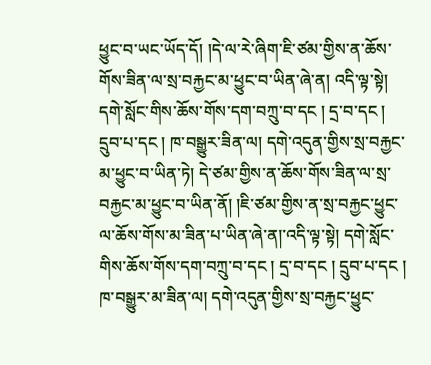ཕྱུང་བ་ཡང་ཡོད་དོ། །དེ་ལ་རེ་ཞིག་ཇི་ཙམ་གྱིས་ན་ཆོས་གོས་ཟིན་ལ་སྲ་བརྐྱང་མ་ཕྱུང་བ་ཡིན་ཞེ་ན། འདི་ལྟ་སྟེ། དགེ་སློང་གིས་ཆོས་གོས་དག་བཀྲུ་བ་དང ། དྲ་བ་དང ། དྲུབ་པ་དང ། ཁ་བསྒྱུར་ཟིན་ལ། དགེ་འདུན་གྱིས་སྲ་བརྐྱང་མ་ཕྱུང་བ་ཡིན་ཏེ། དེ་ཙམ་གྱིས་ན་ཆོས་གོས་ཟིན་ལ་སྲ་བརྐྱང་མ་ཕྱུང་བ་ཡིན་ནོ། །ཇི་ཙམ་གྱིས་ན་སྲ་བརྐྱང་ཕྱུང་ལ་ཆོས་གོས་མ་ཟིན་པ་ཡིན་ཞེ་ན།་འདི་ལྟ་སྟེ། དགེ་སློང་གིས་ཆོས་གོས་དག་བཀྲུ་བ་དང ། དྲ་བ་དང ། དྲུབ་པ་དང ། ཁ་བསྒྱུར་མ་ཟིན་ལ། དགེ་འདུན་གྱིས་སྲ་བརྐྱང་ཕྱུང་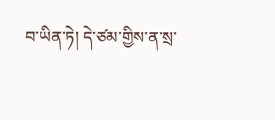བ་ཡིན་ཏེ། དེ་ཙམ་གྱིས་ན་སྲ་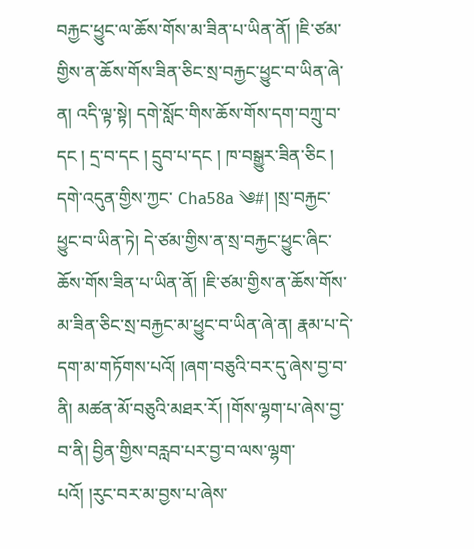བརྐྱང་ཕྱུང་ལ་ཆོས་གོས་མ་ཟིན་པ་ཡིན་ནོ། །ཇི་ཙམ་གྱིས་ན་ཆོས་གོས་ཟིན་ཅིང་སྲ་བརྐྱང་ཕྱུང་བ་ཡིན་ཞེ་ན། འདི་ལྟ་སྟེ། དགེ་སློང་གིས་ཆོས་གོས་དག་བཀྲུ་བ་དང ། དྲ་བ་དང ། དྲུབ་པ་དང ། ཁ་བསྒྱུར་ཟིན་ཅིང ། དགེ་འདུན་གྱིས་ཀྱང་ Cha58a ༄#། །སྲ་བརྐྱང་ཕྱུང་བ་ཡིན་ཏེ། དེ་ཙམ་གྱིས་ན་སྲ་བརྐྱང་ཕྱུང་ཞིང་ཆོས་གོས་ཟིན་པ་ཡིན་ནོ། །ཇི་ཙམ་གྱིས་ན་ཆོས་གོས་མ་ཟིན་ཅིང་སྲ་བརྐྱང་མ་ཕྱུང་བ་ཡིན་ཞེ་ན། རྣམ་པ་དེ་དག་མ་གཏོགས་པའོ། །ཞག་བཅུའི་བར་དུ་ཞེས་བྱ་བ་ནི། མཚན་མོ་བཅུའི་མཐར་རོ། །གོས་ལྷག་པ་ཞེས་བྱ་བ་ནི། བྱིན་གྱིས་བརླབ་པར་བྱ་བ་ལས་ལྷག་པའོ། །རུང་བར་མ་བྱས་པ་ཞེས་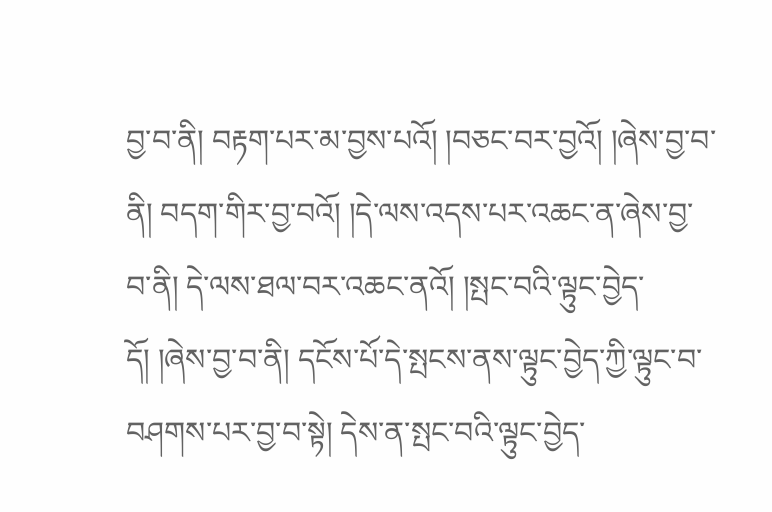བྱ་བ་ནི། བརྟག་པར་མ་བྱས་པའོ། །བཅང་བར་བྱའོ། །ཞེས་བྱ་བ་ནི། བདག་གིར་བྱ་བའོ། །དེ་ལས་འདས་པར་འཆང་ན་ཞེས་བྱ་བ་ནི། དེ་ལས་ཐལ་བར་འཆང་ནའོ། །སྤང་བའི་ལྟུང་བྱེད་དོ། །ཞེས་བྱ་བ་ནི། དངོས་པོ་དེ་སྤངས་ནས་ལྟུང་བྱེད་ཀྱི་ལྟུང་བ་བཤགས་པར་བྱ་བ་སྟེ། དེས་ན་སྤང་བའི་ལྟུང་བྱེད་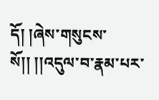དོ། །ཞེས་གསུངས་སོ།། །།འདུལ་བ་རྣམ་པར་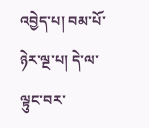འབྱེད་པ། བམ་པོ་ཉེར་ལྔ་པ། དེ་ལ་ལྟུང་བར་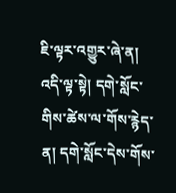ཇི་ལྟར་འགྱུར་ཞེ་ན། འདི་ལྟ་སྟེ། དགེ་སློང་གིས་ཚེས་ལ་གོས་རྙེད་ན། དགེ་སློང་དེས་གོས་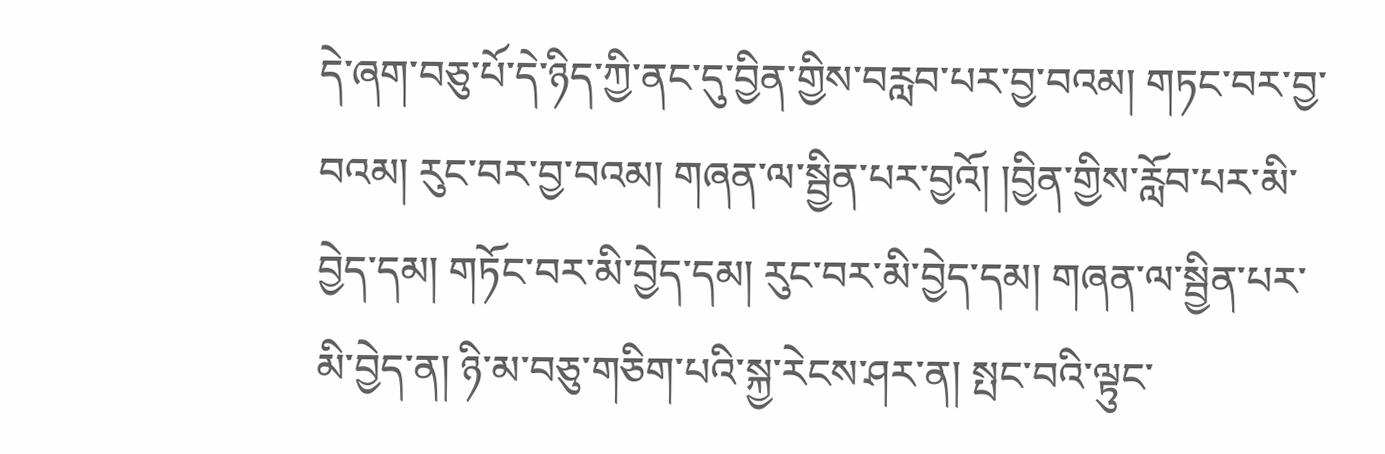དེ་ཞག་བཅུ་པོ་དེ་ཉིད་ཀྱི་ནང་དུ་བྱིན་གྱིས་བརླབ་པར་བྱ་བའམ། གཏང་བར་བྱ་བའམ། རུང་བར་བྱ་བའམ། གཞན་ལ་སྦྱིན་པར་བྱའོ། །བྱིན་གྱིས་རློབ་པར་མི་བྱེད་དམ། གཏོང་བར་མི་བྱེད་དམ། རུང་བར་མི་བྱེད་དམ། གཞན་ལ་སྦྱིན་པར་མི་བྱེད་ན། ཉི་མ་བཅུ་གཅིག་པའི་སྐྱ་རེངས་ཤར་ན། སྤང་བའི་ལྟུང་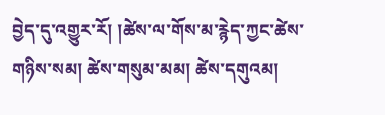བྱེད་དུ་འགྱུར་རོ། །ཚེས་ལ་གོས་མ་རྙེད་ཀྱང་ཚེས་གཉིས་སམ། ཚེས་གསུམ་མམ། ཚེས་དགུའམ།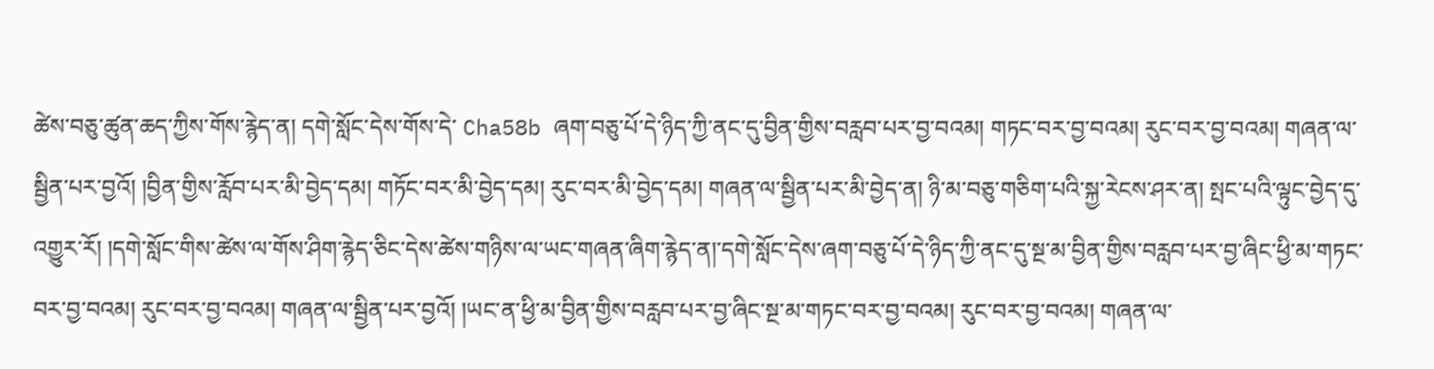ཚེས་བཅུ་ཚུན་ཆད་ཀྱིས་གོས་རྙེད་ན། དགེ་སློང་དེས་གོས་དེ་ Cha58b ཞག་བཅུ་པོ་དེ་ཉིད་ཀྱི་ནང་དུ་བྱིན་གྱིས་བརླབ་པར་བྱ་བའམ། གཏང་བར་བྱ་བའམ། རུང་བར་བྱ་བའམ། གཞན་ལ་སྦྱིན་པར་བྱའོ། །བྱིན་གྱིས་རློབ་པར་མི་བྱེད་དམ། གཏོང་བར་མི་བྱེད་དམ། རུང་བར་མི་བྱེད་དམ། གཞན་ལ་སྦྱིན་པར་མི་བྱེད་ན། ཉི་མ་བཅུ་གཅིག་པའི་སྐྱ་རེངས་ཤར་ན། སྤང་པའི་ལྟུང་བྱེད་དུ་འགྱུར་རོ། །དགེ་སློང་གིས་ཚེས་ལ་གོས་ཤིག་རྙེད་ཅིང་དེས་ཚེས་གཉིས་ལ་ཡང་གཞན་ཞིག་རྙེད་ན།་དགེ་སློང་དེས་ཞག་བཅུ་པོ་དེ་ཉིད་ཀྱི་ནང་དུ་སྔ་མ་བྱིན་གྱིས་བརླབ་པར་བྱ་ཞིང་ཕྱི་མ་གཏང་བར་བྱ་བའམ། རུང་བར་བྱ་བའམ། གཞན་ལ་སྦྱིན་པར་བྱའོ། །ཡང་ན་ཕྱི་མ་བྱིན་གྱིས་བརླབ་པར་བྱ་ཞིང་སྔ་མ་གཏང་བར་བྱ་བའམ། རུང་བར་བྱ་བའམ། གཞན་ལ་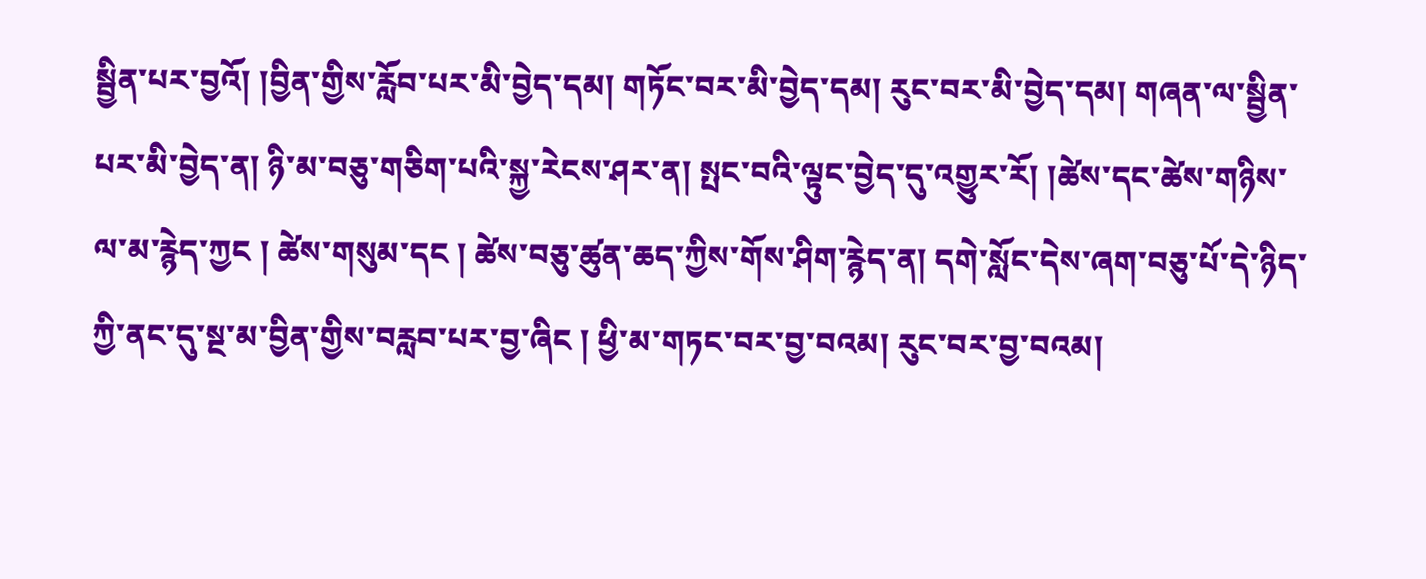སྦྱིན་པར་བྱའོ། །བྱིན་གྱིས་རློབ་པར་མི་བྱེད་དམ། གཏོང་བར་མི་བྱེད་དམ། རུང་བར་མི་བྱེད་དམ། གཞན་ལ་སྦྱིན་པར་མི་བྱེད་ན། ཉི་མ་བཅུ་གཅིག་པའི་སྐྱ་རེངས་ཤར་ན། སྤང་བའི་ལྟུང་བྱེད་དུ་འགྱུར་རོ། །ཚེས་དང་ཚེས་གཉིས་ལ་མ་རྙེད་ཀྱང ། ཚེས་གསུམ་དང ། ཚེས་བཅུ་ཚུན་ཆད་ཀྱིས་གོས་ཤིག་རྙེད་ན། དགེ་སློང་དེས་ཞག་བཅུ་པོ་དེ་ཉིད་ཀྱི་ནང་དུ་སྔ་མ་བྱིན་གྱིས་བརླབ་པར་བྱ་ཞིང ། ཕྱི་མ་གཏང་བར་བྱ་བའམ། རུང་བར་བྱ་བའམ།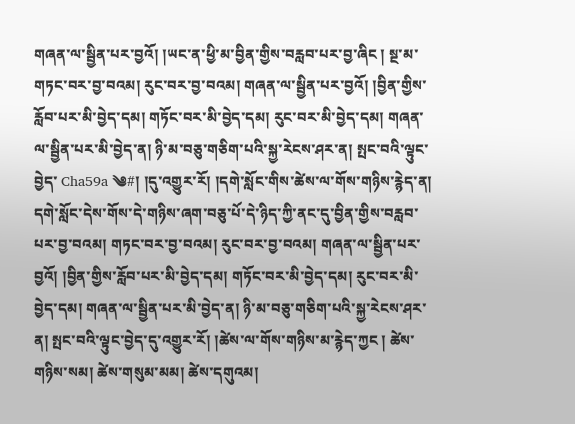གཞན་ལ་སྦྱིན་པར་བྱའོ། །ཡང་ན་ཕྱི་མ་བྱིན་གྱིས་བརླབ་པར་བྱ་ཞིང ། སྔ་མ་གཏང་བར་བྱ་བའམ། རུང་བར་བྱ་བའམ། གཞན་ལ་སྦྱིན་པར་བྱའོ། །བྱིན་གྱིས་རློབ་པར་མི་བྱེད་དམ། གཏོང་བར་མི་བྱེད་དམ། རུང་བར་མི་བྱེད་དམ། གཞན་ལ་སྦྱིན་པར་མི་བྱེད་ན། ཉི་མ་བཅུ་གཅིག་པའི་སྐྱ་རེངས་ཤར་ན། སྤང་བའི་ལྟུང་བྱེད་ Cha59a ༄#། །དུ་འགྱུར་རོ། །དགེ་སློང་གིས་ཚེས་ལ་གོས་གཉིས་རྙེད་ན། དགེ་སློང་དེས་གོས་དེ་གཉིས་ཞག་བཅུ་པོ་དེ་ཉིད་ཀྱི་ནང་དུ་བྱིན་གྱིས་བརླབ་པར་བྱ་བའམ། གཏང་བར་བྱ་བའམ། རུང་བར་བྱ་བའམ། གཞན་ལ་སྦྱིན་པར་བྱའོ། །བྱིན་གྱིས་རློབ་པར་མི་བྱེད་དམ། གཏོང་བར་མི་བྱེད་དམ། རུང་བར་མི་བྱེད་དམ། གཞན་ལ་སྦྱིན་པར་མི་བྱེད་ན། ཉི་མ་བཅུ་གཅིག་པའི་སྐྱ་རེངས་ཤར་ན། སྤང་བའི་ལྟུང་བྱེད་དུ་འགྱུར་རོ། །ཚེས་ལ་གོས་གཉིས་མ་རྙེད་ཀྱང ། ཚེས་གཉིས་སམ། ཚེས་གསུམ་མམ། ཚེས་དགུའམ།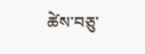ཚེས་བཅུ་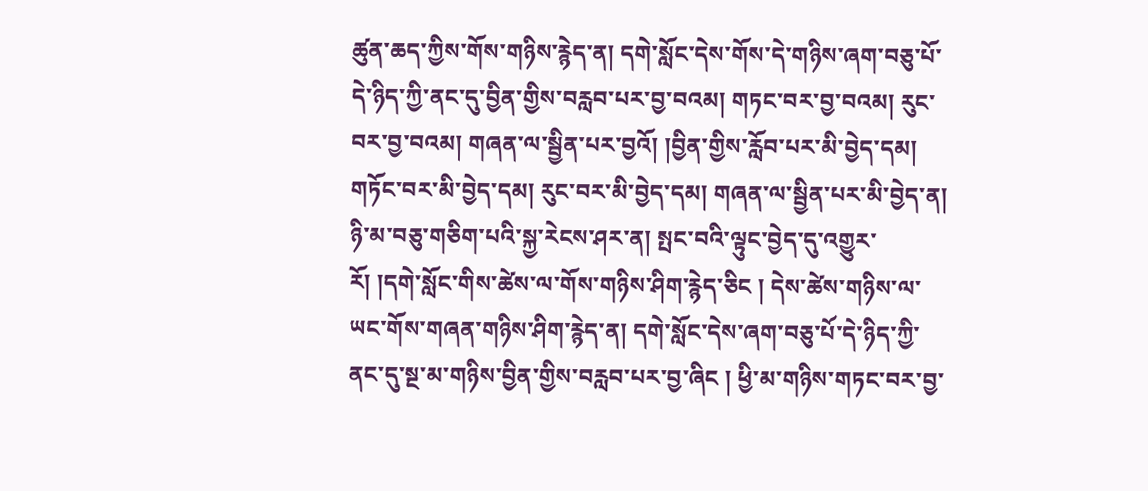ཚུན་ཆད་ཀྱིས་གོས་གཉིས་རྙེད་ན། དགེ་སློང་དེས་གོས་དེ་གཉིས་ཞག་བཅུ་པོ་དེ་ཉིད་ཀྱི་ནང་དུ་བྱིན་གྱིས་བརླབ་པར་བྱ་བའམ། གཏང་བར་བྱ་བའམ། རུང་བར་བྱ་བའམ། གཞན་ལ་སྦྱིན་པར་བྱའོ། །བྱིན་གྱིས་རློབ་པར་མི་བྱེད་དམ། གཏོང་བར་མི་བྱེད་དམ། རུང་བར་མི་བྱེད་དམ། གཞན་ལ་སྦྱིན་པར་མི་བྱེད་ན། ཉི་མ་བཅུ་གཅིག་པའི་སྐྱ་རེངས་ཤར་ན། སྤང་བའི་ལྟུང་བྱེད་དུ་འགྱུར་རོ། །དགེ་སློང་གིས་ཚེས་ལ་གོས་གཉིས་ཤིག་རྙེད་ཅིང ། དེས་ཚེས་གཉིས་ལ་ཡང་གོས་གཞན་གཉིས་ཤིག་རྙེད་ན། དགེ་སློང་དེས་ཞག་བཅུ་པོ་དེ་ཉིད་ཀྱི་ནང་དུ་སྔ་མ་གཉིས་བྱིན་གྱིས་བརླབ་པར་བྱ་ཞིང ། ཕྱི་མ་གཉིས་གཏང་བར་བྱ་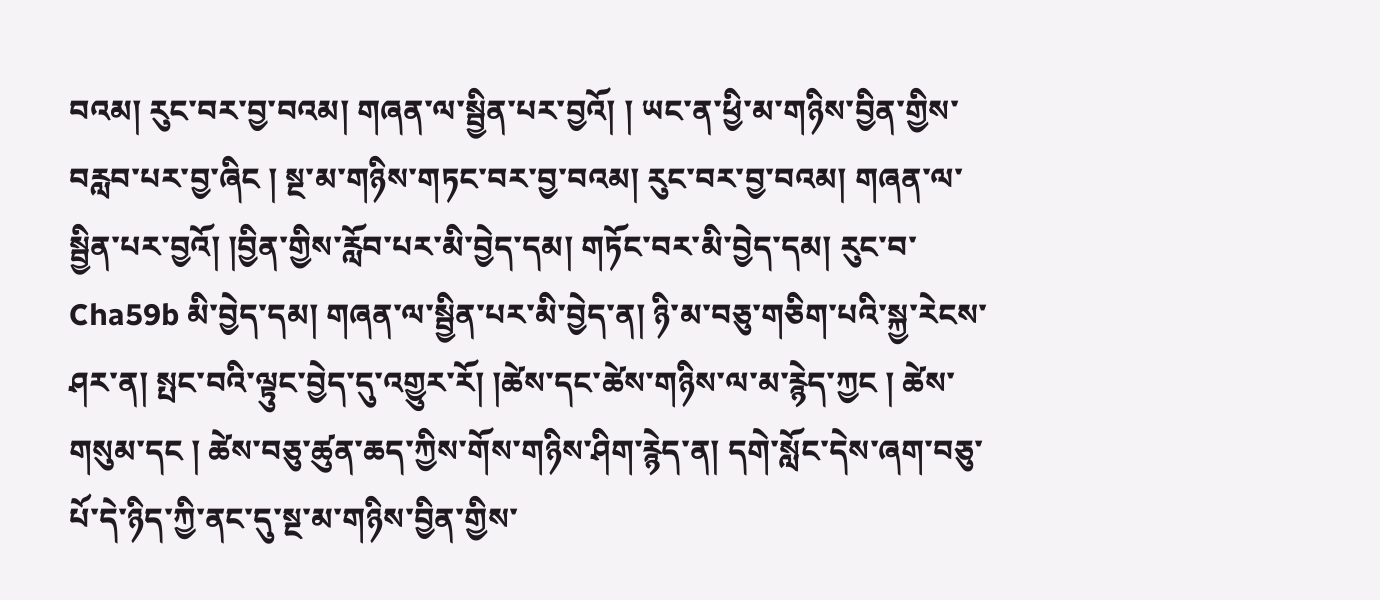བའམ། རུང་བར་བྱ་བའམ། གཞན་ལ་སྦྱིན་པར་བྱའོ། ། ཡང་ན་ཕྱི་མ་གཉིས་བྱིན་གྱིས་བརླབ་པར་བྱ་ཞིང ། སྔ་མ་གཉིས་གཏང་བར་བྱ་བའམ། རུང་བར་བྱ་བའམ། གཞན་ལ་སྦྱིན་པར་བྱའོ། །བྱིན་གྱིས་རློབ་པར་མི་བྱེད་དམ། གཏོང་བར་མི་བྱེད་དམ། རུང་བ་ Cha59b མི་བྱེད་དམ། གཞན་ལ་སྦྱིན་པར་མི་བྱེད་ན། ཉི་མ་བཅུ་གཅིག་པའི་སྐྱ་རེངས་ཤར་ན། སྤང་བའི་ལྟུང་བྱེད་དུ་འགྱུར་རོ། །ཚེས་དང་ཚེས་གཉིས་ལ་མ་རྙེད་ཀྱང ། ཚེས་གསུམ་དང ། ཚེས་བཅུ་ཚུན་ཆད་ཀྱིས་གོས་གཉིས་ཤིག་རྙེད་ན། དགེ་སློང་དེས་ཞག་བཅུ་པོ་དེ་ཉིད་ཀྱི་ནང་དུ་སྔ་མ་གཉིས་བྱིན་གྱིས་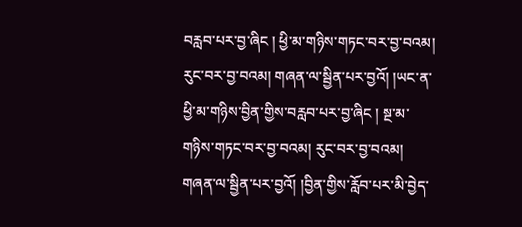བརླབ་པར་བྱ་ཞིང ། ཕྱི་མ་གཉིས་གཏང་བར་བྱ་བའམ། རུང་བར་བྱ་བའམ། གཞན་ལ་སྦྱིན་པར་བྱའོ། །ཡང་ན་ཕྱི་མ་གཉིས་བྱིན་གྱིས་བརླབ་པར་བྱ་ཞིང ། སྔ་མ་གཉིས་གཏང་བར་བྱ་བའམ། རུང་བར་བྱ་བའམ། གཞན་ལ་སྦྱིན་པར་བྱའོ། །བྱིན་གྱིས་རློབ་པར་མི་བྱེད་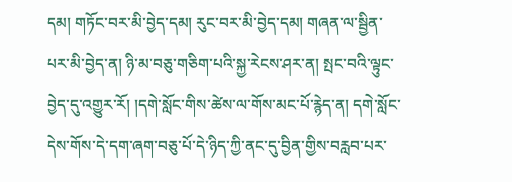དམ། གཏོང་བར་མི་བྱེད་དམ། རུང་བར་མི་བྱེད་དམ། གཞན་ལ་སྦྱིན་པར་མི་བྱེད་ན། ཉི་མ་བཅུ་གཅིག་པའི་སྐྱ་རེངས་ཤར་ན། སྤང་བའི་ལྟུང་བྱེད་དུ་འགྱུར་རོ། །དགེ་སློང་གིས་ཚེས་ལ་གོས་མང་པོ་རྙེད་ན། དགེ་སློང་དེས་གོས་དེ་དག་ཞག་བཅུ་པོ་དེ་ཉིད་ཀྱི་ནང་དུ་བྱིན་གྱིས་བརླབ་པར་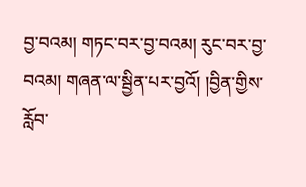བྱ་བའམ། གཏང་བར་བྱ་བའམ། རུང་བར་བྱ་བའམ། གཞན་ལ་སྦྱིན་པར་བྱའོ། །བྱིན་གྱིས་རློབ་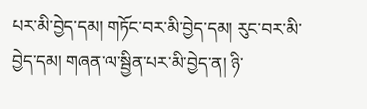པར་མི་བྱེད་དམ། གཏོང་བར་མི་བྱེད་དམ། རུང་བར་མི་བྱེད་དམ། གཞན་ལ་སྦྱིན་པར་མི་བྱེད་ན། ཉི་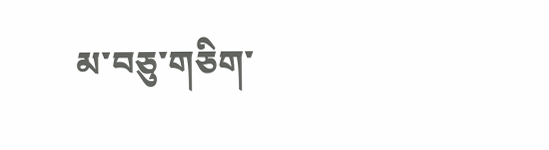མ་བཅུ་གཅིག་